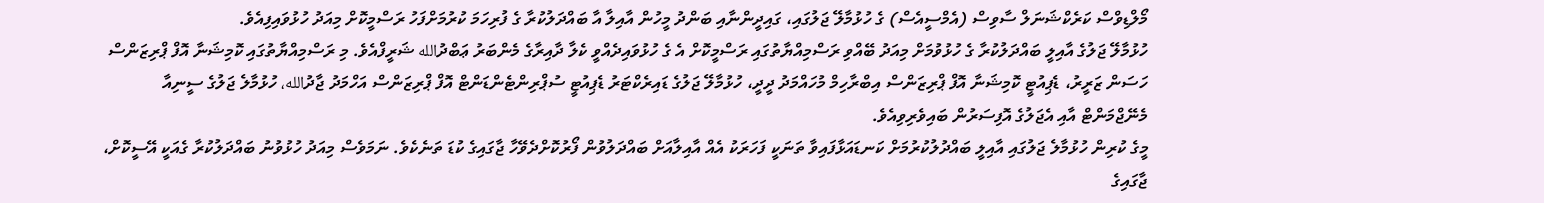މޯލްޑިވްސް ކަރެކްޝަނަލް ސާވިސް (އެމްސީއެސް) ގެ ހުޅުމާލޭ ޖަލުގައި، ގައިދީންނާއި ބަންދު މީހުން އާއިލާ އާ ބައްދަލުކުރާ ގެ ފުރިހަމަ ކުރުމަށްފަހު ރަސްމީކޮށް މިއަދު ހުޅުވައިފިއެވެ.
ހުޅުމާލޭ ޖަލުގެ އާއިލީ ބައްދަލުކުރާ ގެ ހުޅުވުމަށް މިއަދު ބޭއްވި ރަސްމިއްޔާތުގައި ރަސްމީކޮށް އެ ގެ ހުޅުވައިދެއްވީ ކެލާ ދާއިރާގެ މެންބަރު ޢަބްދުالله ޝަރީފްއެވެ. މި ރަސްމިއްޔާތުގައި ކޮމިޝަނާ އޮފް ޕްރިޒަންސް ހަސަން ޒަރީރު، ޑެޕިއުޓީ ކޮމިޝަނާ އޮފް ޕްރިޒަންސް އިބްރާހިމް މުހައްމަދު ދީދީ، ހުޅުމާލޭ ޖަލުގެ ޑައިރެކްޓަރު ޑެޕިއުޓީ ސުޕްރިންޓެންޑަންޓް އޮފް ޕްރިޒަންސް އަހްމަދު ޖާދުالله، ހުޅުމާލެ ޖަލުގެ ސީނިއާ މެނޭޖްމަންޓް އާއި އެޖަލުގެ އޮފިސަރުން ބައިވެރިވިއެވެ.
މީގެ ކުރިން ހުޅުމާލެ ޖަލުގައި އާއިލީ ބައްދުލުކުރުމަށް ކަނޑައަޅާފައިވާ ތަނަކީ ފަހަރަކު އެއް އާއިލާއަށް ބައްދަލުވުން ފޯރުކޮށްދެވޭހާ ޖާގައިގެ ކުޑަ ތަނެކެވެ. ނަމަވެސް މިއަދު ހުޅުވުނު ބައްދަލުކުރާ ގެއަކީ އޭސީކޮށް، ޖާގައިގެ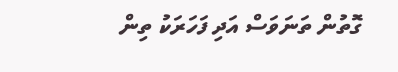ގޮތުން ތަނަވަސް އަދި ފަހަރަކު ތިން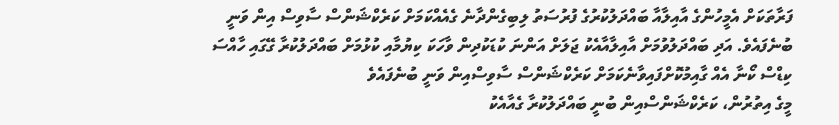ފަރާތަކަށް އެމީހުންގެ އާއިލާއާ ބައްދަލުކުރުގެ ފުރުސަތު ލިބިގެންދާނެ ގެއެއްކަމަށް ކަރެކްޝަންސް ސާވިސް އިން ވަނީ ބުނެފައެވެ. އަދި ބައްދަލުވުމަށް އާއިލާއާއެކު ޖަލަށް އަންނަ ކުޑަކުދިން ވާހަކަ ކިޔުމާއި ކުޅުމަށް ބައްދަލުކުރާ ގޭގައި ހާއްސަ ކިޑްސް ކޯނާ އެއް ގާއިމުކޮށްފައިވާނެކަމަށް ކަރެކްޝަންސް ސާވިސްއިން ވަނީ ބުނެފައެވެ
މީގެ އިތުރުން، ކަރެކްޝަންސްއިން ބުނީ ބައްދަލުކުރާ ގެއާއެކު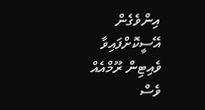އިންވެގެން އޭސީކޮށްފައިވާ ވެއިޓިން ރޫމްއެއް ވެސް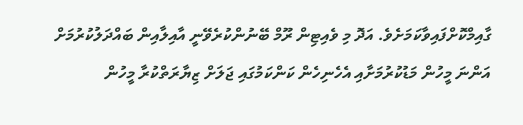ގާއިމްކޮށްފައިވާކަމަށެވެ. އަދޮ މި ވެއިޓިން ރޫމް ބޭނުންކުރެވޭނީ އާއިލާއިން ބައްދަލުކުރުމަށް އަންނަ މީހުން މަޑުކުރުމަށާއި އެހެނިހެން ކަންކަމުގައި ޖަލަށް ޒިޔާރަތްކުރާ މީހުން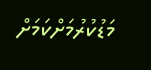މަޑުކުރުމަށްކަމަށް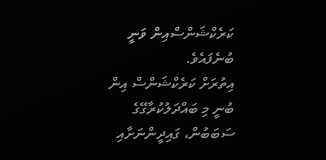ކަރެކްޝަންސްއިން ވަނީ ބުނެފައެވެ.
އިތުރަށް ކަރެކްޝަންސް އިން ބުނީ މި ބައްދަލުކުރާގޭގެ ސަބަބުން، ގައިދީންނަށާއި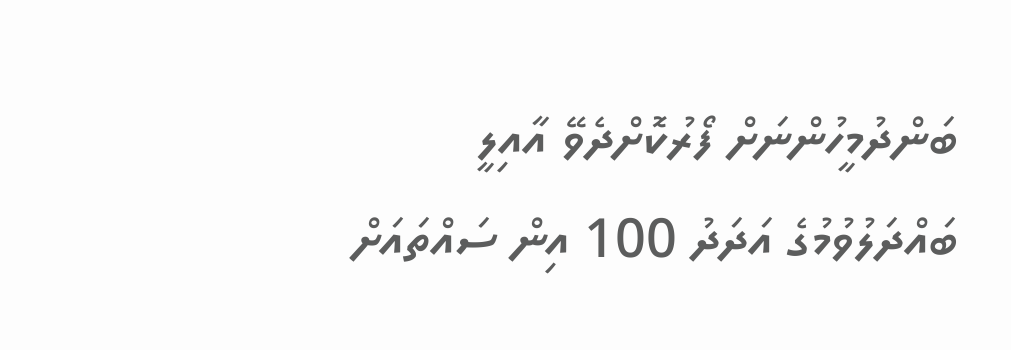ބަންދުމީހުންނަށް ފޯރުކޮށްދެވޭ އާއިލީ ބައްދަލުވުމުގެ އަދަދު 100 އިން ސައްތައަށް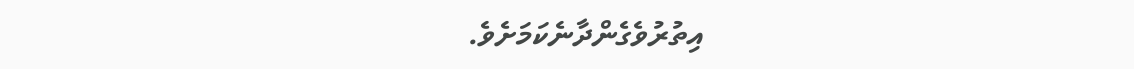އިތުރުވެގެންދާނެކަމަށެވެ.